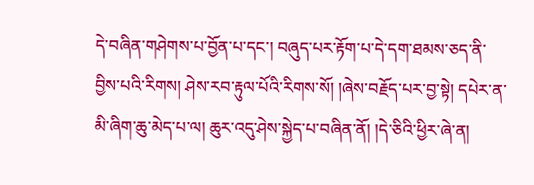དེ་བཞིན་གཤེགས་པ་བྱོན་པ་དང་། བཞུད་པར་རྟོག་པ་དེ་དག་ཐམས་ཅད་ནི་བྱིས་པའི་རིགས། ཤེས་རབ་རྟུལ་པོའི་རིགས་སོ། །ཞེས་བརྗོད་པར་བྱ་སྟེ། དཔེར་ན་མི་ཞིག་ཆུ་མེད་པ་ལ། ཆུར་འདུ་ཤེས་སྐྱེད་པ་བཞིན་ནོ། །དེ་ཅིའི་ཕྱིར་ཞེ་ན།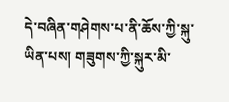དེ་བཞིན་གཤེགས་པ་ནི་ཆོས་ཀྱི་སྐུ་ཡིན་པས། གཟུགས་ཀྱི་སྐུར་མི་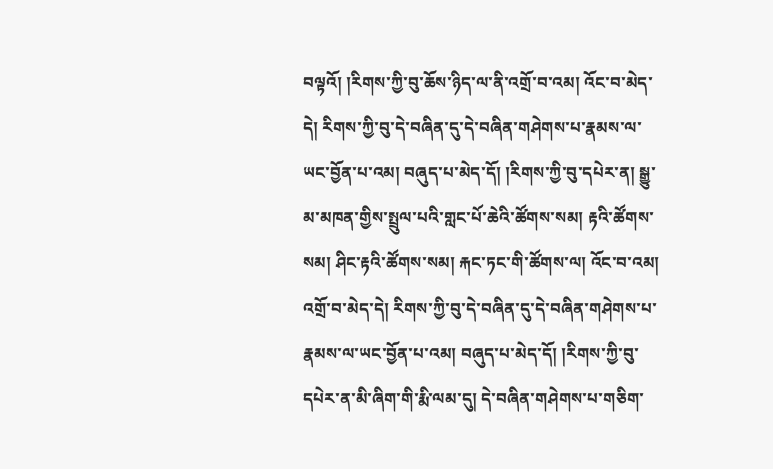བལྟའོ། །རིགས་ཀྱི་བུ་ཆོས་ཉིད་ལ་ནི་འགྲོ་བ་འམ། འོང་བ་མེད་དེ། རིགས་ཀྱི་བུ་དེ་བཞིན་དུ་དེ་བཞིན་གཤེགས་པ་རྣམས་ལ་ཡང་བྱོན་པ་འམ། བཞུད་པ་མེད་དོ། །རིགས་ཀྱི་བུ་དཔེར་ན། སྒྱུ་མ་མཁན་གྱིས་སྤྲུལ་པའི་གླང་པོ་ཆེའི་ཚོགས་སམ། རྟའི་ཚོགས་སམ། ཤིང་རྟའི་ཚོགས་སམ། རྐང་ཏང་གི་ཚོགས་ལ། འོང་བ་འམ། འགྲོ་བ་མེད་དེ། རིགས་ཀྱི་བུ་དེ་བཞིན་དུ་དེ་བཞིན་གཤེགས་པ་རྣམས་ལ་ཡང་བྱོན་པ་འམ། བཞུད་པ་མེད་དོ། །རིགས་ཀྱི་བུ་དཔེར་ན་མི་ཞིག་གི་རྨི་ལམ་དུ། དེ་བཞིན་གཤེགས་པ་གཅིག་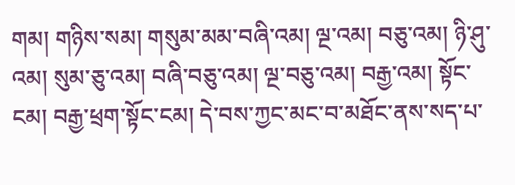གམ། གཉིས་སམ། གསུམ་མམ་བཞི་འམ། ལྔ་འམ། བཅུ་འམ། ཉི་ཤུ་འམ། སུམ་ཅུ་འམ། བཞི་བཅུ་འམ། ལྔ་བཅུ་འམ། བརྒྱ་འམ། སྟོང་ངམ། བརྒྱ་ཕྲག་སྟོང་ངམ། དེ་བས་ཀྱང་མང་བ་མཐོང་ནས་སད་པ་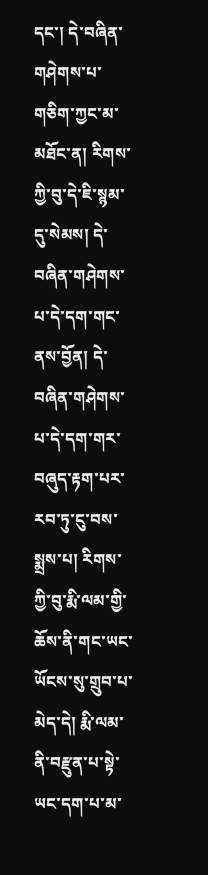དང་། དེ་བཞིན་གཤེགས་པ་གཅིག་ཀྱང་མ་མཐོང་ན། རིགས་ཀྱི་བུ་དེ་ཇི་སྙམ་དུ་སེམས། དེ་བཞིན་གཤེགས་པ་དེ་དག་གང་ནས་བྱོན། དེ་བཞིན་གཤེགས་པ་དེ་དག་གར་བཞུད་རྟག་པར་རབ་ཏུ་ངུ་བས་སྨྲས་པ། རིགས་ཀྱི་བུ་རྨི་ལམ་གྱི་ཆོས་ནི་གང་ཡང་ཡོངས་སུ་གྲུབ་པ་མེད་དེ། རྨི་ལམ་ནི་བརྫུན་པ་སྟེ་ཡང་དག་པ་མ་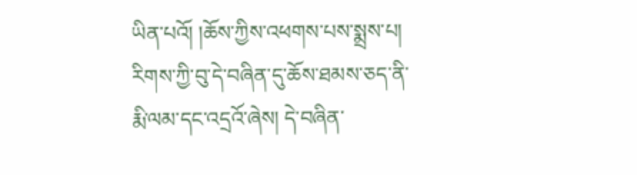ཡིན་པའོ། །ཆོས་ཀྱིས་འཕགས་པས་སྨྲས་པ། རིགས་ཀྱི་བུ་དེ་བཞིན་དུ་ཆོས་ཐམས་ཅད་ནི་རྨི་ལམ་དང་འདྲའོ་ཞེས། དེ་བཞིན་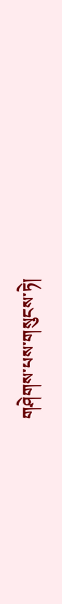གཤེགས་པས་གསུངས་ཏེ།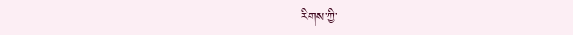རིགས་ཀྱི་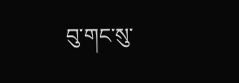བུ་གང་སུ་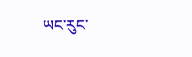ཡང་རུང་